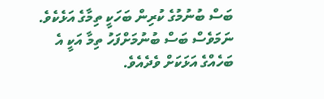ބަސް ބުނުމުގެ ކުރިން ބަހަކީ ތިމާގެ އަޅެކެވެ. ނަމަވެސް ބަސް ބުނުމަށްފަހު ތިމާ އަކީ އެ ބަހެއްގެ އަޅަކަށް ވެދެއެވެ.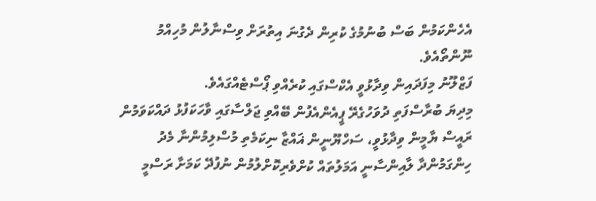އެހެންކަމުން ބަސް ބުނުމުގެ ކުރިން ދެގުނަ އިތުރަށް ވިސްނާލުން މުހިއްމު ނޫންތޯއެވެ.
ފަޒްލޫނު މިފަދައިން ވިދާޅުވީ އެކްސްގައި ކުރެއްވި ޕޯސްޓެއްގައެވެ.
މިދިޔަ ބުރާސްފަތި ދުވަހުގެރޭ ޕީއެންއެފުން ބޭއްވި ޖަލްސާގައި ވާހަކަފުޅު ދައްކަވަމުން ރައީސް ޔާމީން ވިދާޅުވީ، ސަހްޔޫނީން ޣައްޒާ ނިކަމެތި މުސްލިމުންނާ މެދު ހިންގަމުންދާ ލާއިންސާނީ އަމަލުތައް ކުށްވެރިކޮށްލުމުން ނުފުދޭ ކަމަށާ ރަސްމީ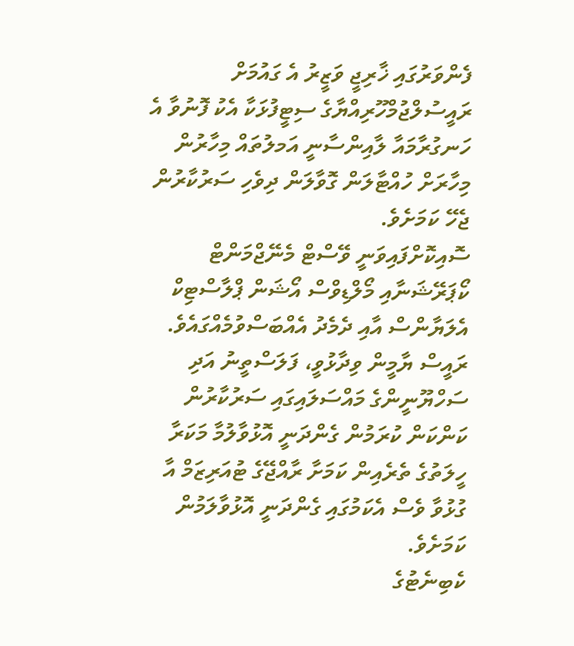ފެންވަރުގައި ޚާރިޖީ ވަޒީރު އެ ގައުމަށް ރައީސުލްޖުމްހޫރިއްޔާގެ ސިޓީފުޅަކާ އެކު ފޮނުވާ އެ ހަނގުރާމައާ ލާއިންސާނީ އަމލުތައް މިހާރުން މިހާރަށް ހުއްޓާލަން ގޮވާލަން ދިވެހި ސަރުކާރުން ޖެހޭ ކަމަށެވެ.
ސޮއިކޮށްފައިވަނީ ވޭސްޓް މެނޭޖްމަންޓް ކޯޕަރޭޝަނާއި މޯލްޑިވްސް އޯޝަން ޕްލާސްޓިކް އެލަޔާންސް އާއި ދެމެދު އެއްބަސްވުމެއްގައެވެ.
ރައީސް ޔާމީން ވިދާޅުވީ، ފަލަސްތީނު އަދި ސަހްޔޫނީންގެ މައްސަލައިގައި ސަރުކާރުން ކަންކަން ކުރަމުން ގެންދަނީ އޮޅުވާލުމާ މަކަރާ ހީލަތުގެ ތެރެއިން ކަމަށާ ރާއްޖޭގެ ޓުއަރިޒަމް އާ ގުޅުވާ ވެސް އެކަމުގައި ގެންދަނީ އޮޅުވާލަމުން ކަމަށެވެ.
ކެބިނެޓުގެ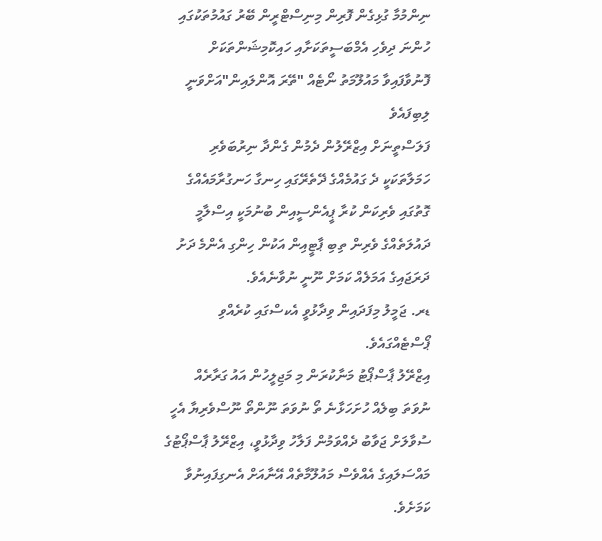ނިންމުމާ ގުޅިގެން ފޮރިން މިނިސްޓްރީން ބޭރު ގައުމުތަކުގައި ހުންނަ ދިވެހި އެމްބަސީތަކަށާއި ހައިކޮމިޝަންތަކަށް ފޮނުވާފައިވާ މައުލޫމަތު ނޯޓެއް "ތޭރަ އޮންލައިން"އަށްވަނީ ލިބިފައެވެ
ފަލަސްތީނަށް އިޒްރޭލުން ދެމުން ގެންދާ ނިރުބަވެރި ހަމަލާތަކަކީ ދެ ގައުމެއްގެ ދޭތެރޭގައި ހިނގާ ހަނގުރާމައެއްގެ ގޮތުގައި ވެރިކަން ކުރާ ޕީއެންސީއިން ބުނުމަކީ އިސްލާމީ ދައުލަތެއްގެ ވެރިން ތިބި ޕާޓީއިން އަކުން ހިންގި އެންމެ ދަށު ދަރަޖައިގެ އަމަލެއް ކަމަށް ނޫނީ ނުވާނެއެވެ.
ޑރ. ޖަމީލު މިފަދައިން ވިދާޅުވީ އެކސްގައި ކުރެއްވި ޕޯސްޓެއްގައެވެ.
އިޒްރޭލު ޕާސްޕޯޓު މަނާކުރަން މި މަޖިލީހުން އައު ގަރާރެއް ނުވަތަ ބިލެއް ހުށަހަޅާނެ ތޯ ނުވަތަ ނޫންތޯ ނޫސްވެރިޔާ އެހީ ސުވާލަށް ޖަވާބު ދެއްވަމުން ފަލާހު ވިދާޅުވީ، އިޒްރޭލު ޕާސްޕޯޓުގެ މައްސަލައިގެ އެއްވެސް މައުލޫމާތެއް އޭނާއަށް އެނގިފައިނުވާ ކަމަށެވެ.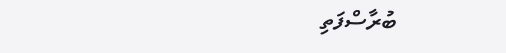ބުރާސްފަތި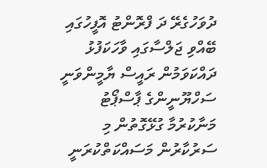ދުވަހުގެރޭ ދަ ފްރޮންޓު އޮފީހުގައި ބޭއްވި ޖަލްސާގައި ވާހަކަފުޅު ދައްކަވަމުން ރައީސް ޔާމީންވަނީ ސަހްޔޫނީންގެ ޕާސްޕޯޓު މަނާކުރުމާ ގުޅޭގޮތުން މި ސަރުކާރުން މަސައްކަތްކުރަނީ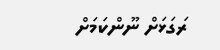ރަގަޅަށް ނޫންކަމަށް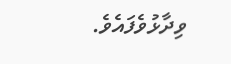ވިދާޅުވެފައެވެ.